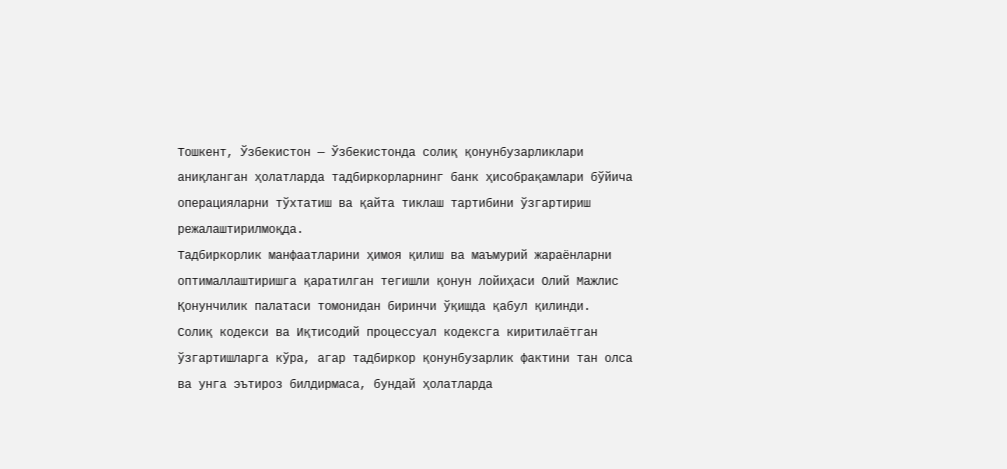Тошкент, Ўзбекистон — Ўзбекистонда солиқ қонунбузарликлари аниқланган ҳолатларда тадбиркорларнинг банк ҳисобрақамлари бўйича операцияларни тўхтатиш ва қайта тиклаш тартибини ўзгартириш режалаштирилмоқда.
Тадбиркорлик манфаатларини ҳимоя қилиш ва маъмурий жараёнларни оптималлаштиришга қаратилган тегишли қонун лойиҳаси Олий Мажлис Қонунчилик палатаси томонидан биринчи ўқишда қабул қилинди.
Солиқ кодекси ва Иқтисодий процессуал кодексга киритилаётган ўзгартишларга кўра, агар тадбиркор қонунбузарлик фактини тан олса ва унга эътироз билдирмаса, бундай ҳолатларда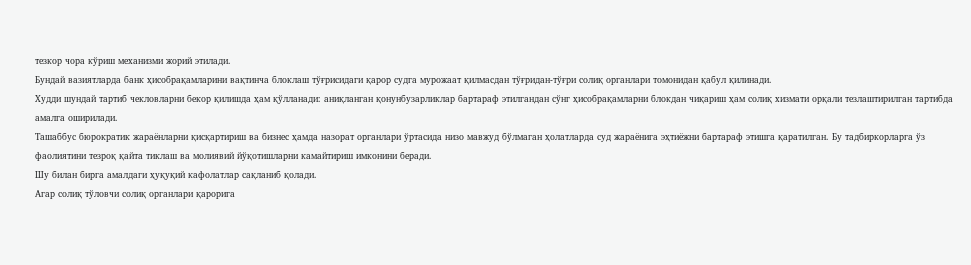тезкор чора кўриш механизми жорий этилади.
Бундай вазиятларда банк ҳисобрақамларини вақтинча блоклаш тўғрисидаги қарор судга мурожаат қилмасдан тўғридан-тўғри солиқ органлари томонидан қабул қилинади.
Худди шундай тартиб чекловларни бекор қилишда ҳам қўлланади: аниқланган қонунбузарликлар бартараф этилгандан сўнг ҳисобрақамларни блокдан чиқариш ҳам солиқ хизмати орқали тезлаштирилган тартибда амалга оширилади.
Ташаббус бюрократик жараёнларни қисқартириш ва бизнес ҳамда назорат органлари ўртасида низо мавжуд бўлмаган ҳолатларда суд жараёнига эҳтиёжни бартараф этишга қаратилган. Бу тадбиркорларга ўз фаолиятини тезроқ қайта тиклаш ва молиявий йўқотишларни камайтириш имконини беради.
Шу билан бирга амалдаги ҳуқуқий кафолатлар сақланиб қолади.
Агар солиқ тўловчи солиқ органлари қарорига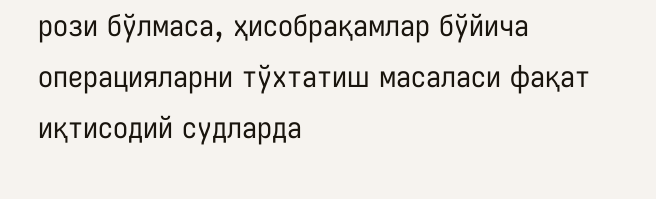рози бўлмаса, ҳисобрақамлар бўйича операцияларни тўхтатиш масаласи фақат иқтисодий судларда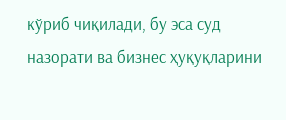кўриб чиқилади, бу эса суд назорати ва бизнес ҳуқуқларини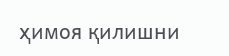ҳимоя қилишни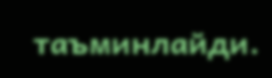таъминлайди.